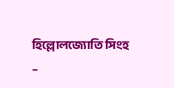হিল্লোলজ্যোতি সিংহ
–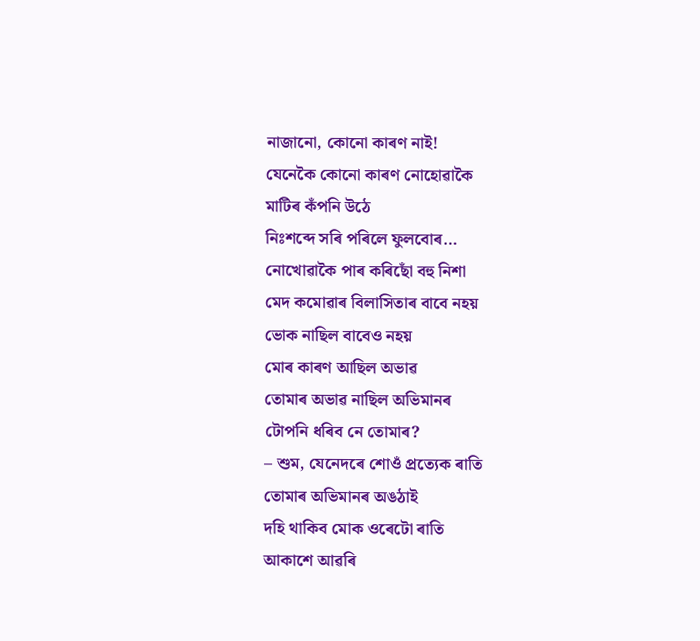নাজানো, কোনো কাৰণ নাই!
যেনেকৈ কোনো কাৰণ নোহোৱাকৈ
মাটিৰ কঁপনি উঠে
নিঃশব্দে সৰি পৰিলে ফুলবোৰ…
নোখোৱাকৈ পাৰ কৰিছোঁ বহু নিশা
মেদ কমোৱাৰ বিলাসিতাৰ বাবে নহয়
ভোক নাছিল বাবেও নহয়
মোৰ কাৰণ আছিল অভাৱ
তোমাৰ অভাৱ নাছিল অভিমানৰ
টোপনি ধৰিব নে তোমাৰ?
– শুম, যেনেদৰে শোওঁ প্রত্যেক ৰাতি
তোমাৰ অভিমানৰ অঙঠাই
দহি থাকিব মোক ওৰেটো ৰাতি
আকাশে আৱৰি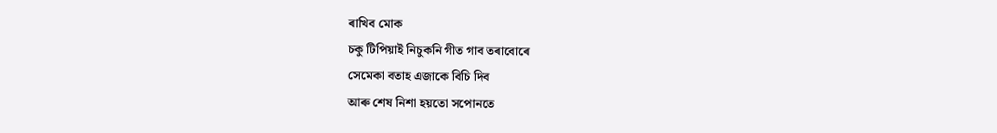ৰাখিব মোক
চকু টিপিয়াই নিচুকনি গীত গাব তৰাবোৰে
সেমেকা বতাহ এজাকে বিচি দিব
আৰু শেষ নিশা হয়তো সপোনতে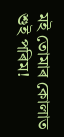মই তোমাৰ কোলাত শুই পৰিম!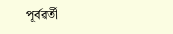পূৰ্বৱৰ্তী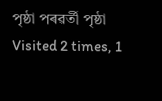পৃষ্ঠা পৰৱৰ্তী পৃষ্ঠা
Visited 2 times, 1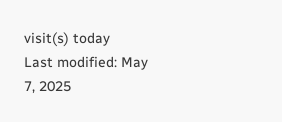visit(s) today
Last modified: May 7, 2025